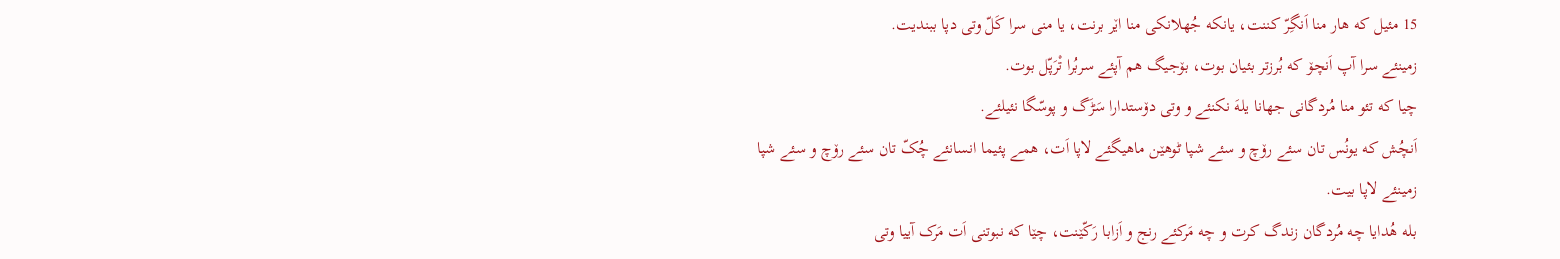15 مئیل که هار منا اَنگِرّ کننت، یانکه جُهلانکی منا اێر برنت، یا منی سرا کَلّ وتی دپا ببندیت.
زمینئے سرا آپ اَنچۆ که بُرزتر بئیان بوت، بۆجیگ هم آپئے سربُرا تْرَپّل بوت.
چیا که تئو منا مُردگانی جهانا یلهَ نکنئے و وتی دۆستدارا سَڑَگ و پوسّگا نئیلئے.
اَنچُش که یونُس تان سئے رۆچ و سئے شپا ٹوهێن ماهیگئے لاپا اَت، همے پئیما انسانئے چُکّ تان سئے رۆچ و سئے شپا زمینئے لاپا بیت.
بله هُدایا چه مُردگان زندگ کرت و چه مَرکئے رنج و اَزابا رَکّێنت، چێا که نبوتنی اَت مَرک آییا وتی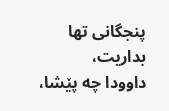پنجگانی تها بداریت،
داوودا چه پێشا،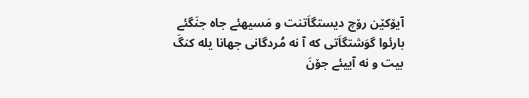آیۆکێن رۆچ دیستگاَتنت و مَسیهئے جاه جنَگئے بارئوا گوَشتگاَتی که آ نه مُردگانی جهانا یله کنگَ بیت و نه آییئے جۆنَ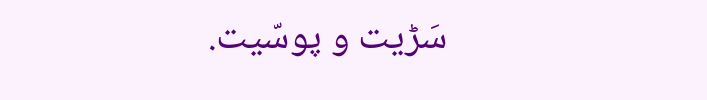سَڑیت و پوسّیت.